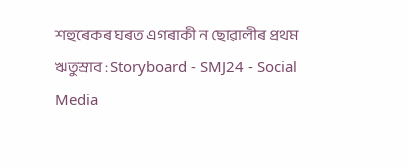শহুৰেকৰ ঘৰত এগৰাকী ন ছোৱালীৰ প্ৰথম ঋতুস্ৰাব : Storyboard - SMJ24 - Social Media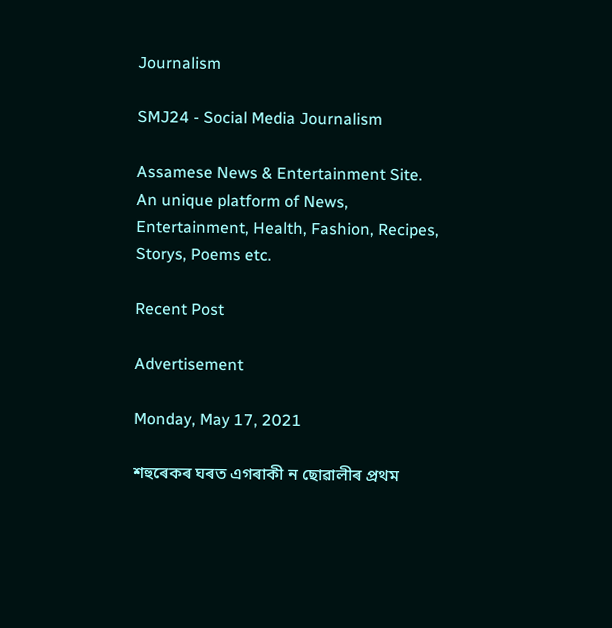Journalism

SMJ24 - Social Media Journalism

Assamese News & Entertainment Site. An unique platform of News, Entertainment, Health, Fashion, Recipes, Storys, Poems etc.

Recent Post

Advertisement

Monday, May 17, 2021

শহুৰেকৰ ঘৰত এগৰাকী ন ছোৱালীৰ প্ৰথম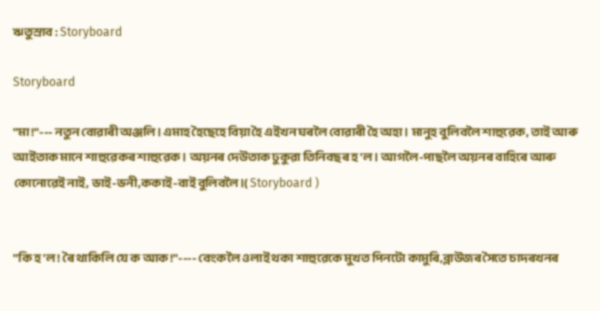ঋতুস্ৰাব : Storyboard

Storyboard

"মা!"--- নতুন বোৱাৰী অঞ্জলি। এমাহ হৈছেহে বিয়া হৈ এইখন ঘৰলৈ বোৱাৰী হৈ অহা। মানুহ বুলিবলৈ শাহুৱেক, তাই আৰু আইতাক মানে শাহুৱেকৰ শাহুৱেক। অয়নৰ দেউতাক ঢুকুৱা তিনিবছৰ হ'ল। আগলৈ-পাছলৈ অয়নৰ বাহিৰে আৰু কোনোৱেই নাই, ভাই-ভনী,ককাই-বাই বুলিবলৈ।( Storyboard )


"কি হ'ল! ৰৈ থাকিলি যে ক আক!"---- বেংকলৈ ওলাই থকা শাহুৱেকে মুখত পিনটো কামুৰি,ব্লাউজৰ সৈতে চাদৰখনৰ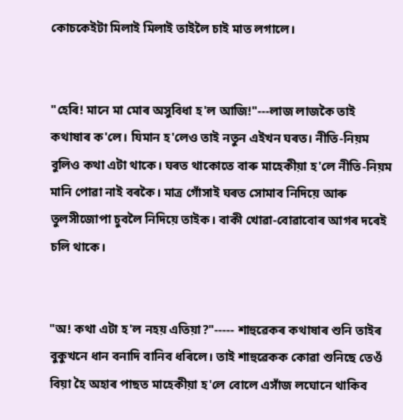কোচকেইটা মিলাই মিলাই তাইলৈ চাই মাত লগালে।


"হেৰি! মানে মা মোৰ অসুবিধা হ'ল আজি!"---লাজ লাজকৈ তাই কথাষাৰ ক'লে। যিমান হ'লেও তাই নতুন এইখন ঘৰত। নীতি-নিয়ম বুলিও কথা এটা থাকে। ঘৰত থাকোতে বাৰু মাহেকীয়া হ'লে নীতি-নিয়ম মানি পোৱা নাই বৰকৈ। মাত্ৰ গোঁসাই ঘৰত সোমাব নিদিয়ে আৰু তুলসীজোপা চুবলৈ নিদিয়ে তাইক। বাকী খোৱা-বোৱাবোৰ আগৰ দৰেই চলি থাকে।


"অ! কথা এটা হ'ল নহয় এতিয়া?"----- শাহুৱেকৰ কথাষাৰ শুনি তাইৰ বুকুখনে ধান বনাদি বানিব ধৰিলে। তাই শাহুৱেকক কোৱা শুনিছে তেওঁ বিয়া হৈ অহাৰ পাছত মাহেকীয়া হ'লে বোলে এসাঁজ লঘোনে থাকিব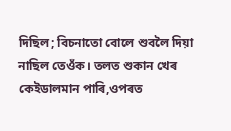দিছিল; বিচনাতো বোলে শুবলৈ দিয়া নাছিল তেওঁক। তলত শুকান খেৰ কেইডালমান পাৰি,ওপৰত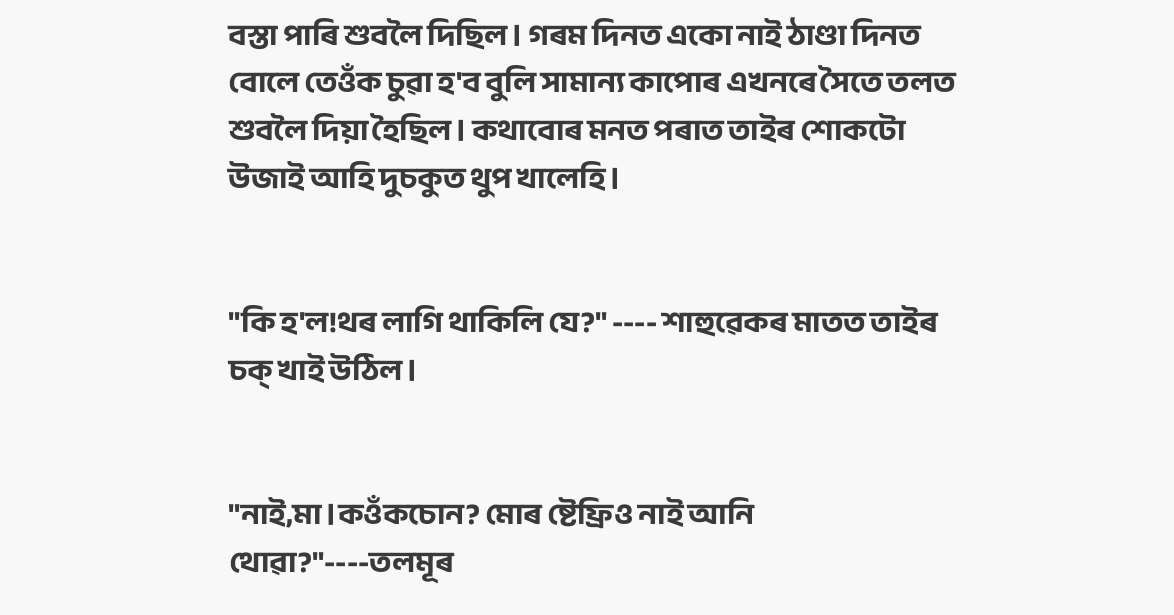বস্তা পাৰি শুবলৈ দিছিল। গৰম দিনত একো নাই ঠাণ্ডা দিনত বোলে তেওঁক চুৱা হ'ব বুলি সামান্য কাপোৰ এখনৰে সৈতে তলত শুবলৈ দিয়া হৈছিল। কথাবোৰ মনত পৰাত তাইৰ শোকটো উজাই আহি দুচকুত থুপ খালেহি।


"কি হ'ল!থৰ লাগি থাকিলি যে?" ---- শাহুৱেকৰ মাতত তাইৰ চক্ খাই উঠিল।


"নাই,মা।ক‌ওঁকচোন? মোৰ ষ্টেফ্ৰিও নাই আনি থোৱা?"----তলমূৰ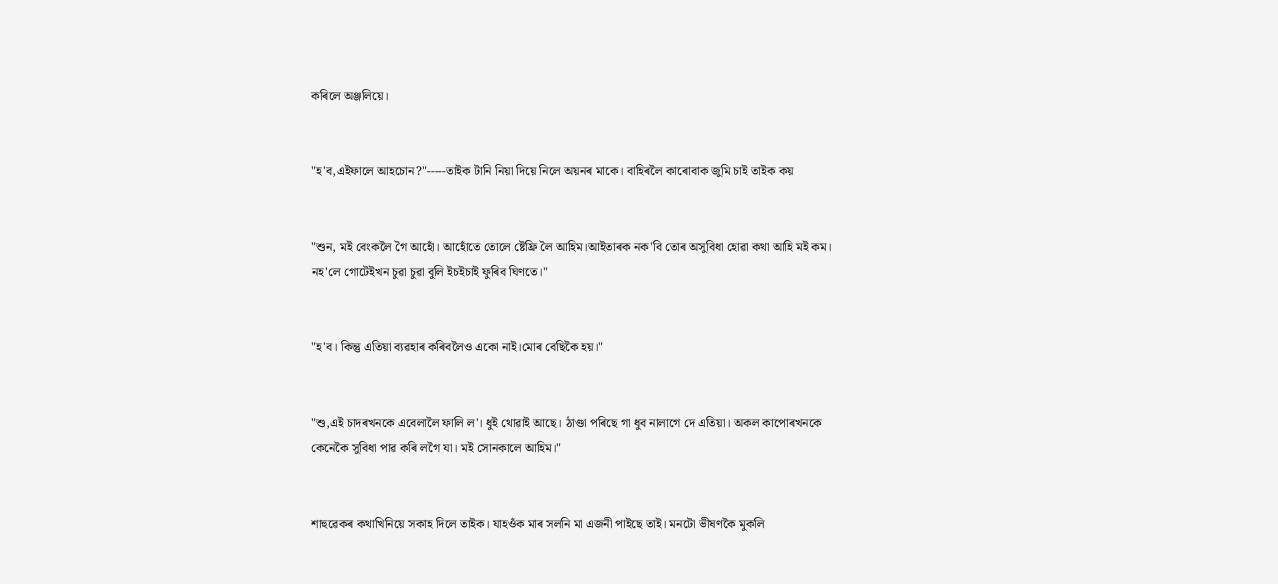কৰিলে অঞ্জলিয়ে।


"হ'ব,এইফালে আহচোন?"-----তাইক টানি নিয়া দিয়ে নিলে অয়নৰ মাকে। বাহিৰলৈ কাৰোবাক জুমি চাই তাইক কয়


"শুন, মই বেংকলৈ গৈ আহোঁ। আহোঁতে তোলে ষ্টেফ্ৰি লৈ আহিম।আইতাৰক নক'বি তোৰ অসুবিধা হোৱা কথা আহি মই কম। নহ'লে গোটেইখন চুৱা চুৱা বুলি ইচ‌ইচাই ফুৰিব ঘিণতে।"


"হ'ব। কিন্তু এতিয়া ব্যৱহাৰ কৰিবলৈও একো নাই।মোৰ বেছিকৈ হয়।"


"শু,এই চাদৰখনকে এবেলালৈ ফালি ল'। ধুই থোৱাই আছে। ঠাণ্ডা পৰিছে গা ধুব নালাগে দে এতিয়া। অকল কাপোৰখনকে কেনেকৈ সুবিধা পাৱ কৰি লগৈ যা। মই সোনকালে আহিম।"


শাহুৱেকৰ কথাখিনিয়ে সকাহ দিলে তাইক। যাহ‌ওঁক মাৰ সলনি মা এজনী পাইছে তাই। মনটো ভীষণকৈ মুকলি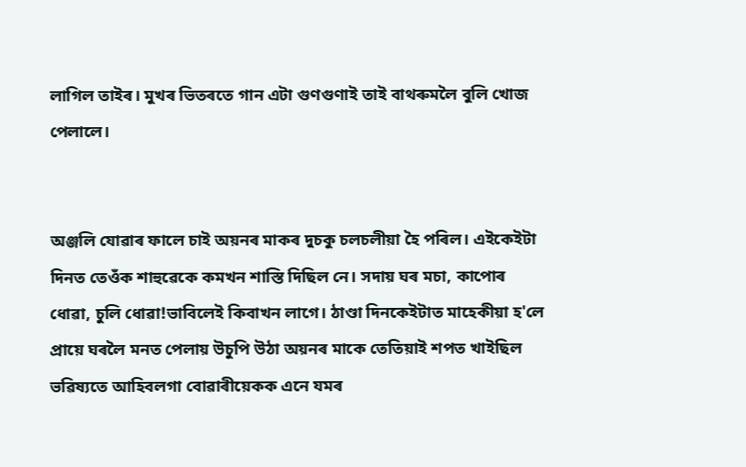লাগিল তাইৰ। মুখৰ ভিতৰতে গান এটা গুণগুণাই তাই বাথৰুমলৈ বুলি খোজ পেলালে।


অঞ্জলি যোৱাৰ ফালে চাই অয়নৰ মাকৰ দুচকু চলচলীয়া হৈ পৰিল। এইকেইটা দিনত তেওঁক শাহুৱেকে কমখন শাস্তি দিছিল নে। সদায় ঘৰ মচা, কাপোৰ ধোৱা, চুলি ধোৱা!ভাবিলেই কিবাখন লাগে। ঠাণ্ডা দিনকেইটাত মাহেকীয়া হ'লে প্ৰায়ে ঘৰলৈ মনত পেলায় উচুপি উঠা অয়নৰ মাকে তেতিয়াই শপত খাইছিল ভৱিষ্যতে আহিবলগা বোৱাৰীয়েকক এনে যমৰ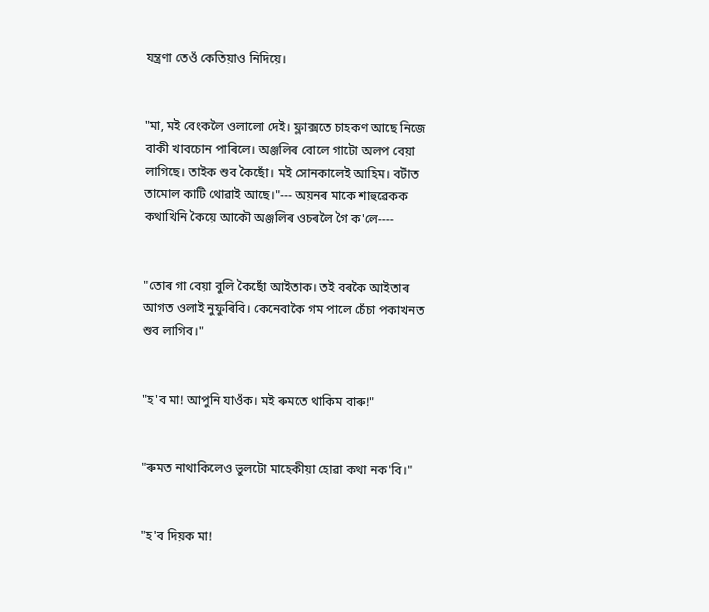যন্ত্ৰণা তেওঁ কেতিয়াও নিদিয়ে।


"মা, মই বেংকলৈ ওলালো দেই। ফ্লাক্সতে চাহকণ আছে নিজে বাকী খাবচোন পাৰিলে। অঞ্জলিৰ বোলে গাটো অলপ বেয়া লাগিছে। তাইক শুব কৈছোঁ। মই সোনকালেই আহিম। বটাঁত তামোল কাটি থোৱাই আছে।"--- অয়নৰ মাকে শাহুৱেকক কথাখিনি কৈয়ে আকৌ অঞ্জলিৰ ওচৰলৈ গৈ ক'লে----


"তোৰ গা বেয়া বুলি কৈছোঁ আইতাক। ত‌ই বৰকৈ আইতাৰ আগত ওলাই নুফুৰিবি। কেনেবাকৈ গম পালে চেঁচা পকাখনত শুব লাগিব।"


"হ'ব মা! আপুনি যাওঁক। মই ৰুমতে থাকিম বাৰু!"


"ৰুমত নাথাকিলেও ভুলটো মাহেকীয়া হোৱা কথা নক'বি।"


"হ'ব দিয়ক মা!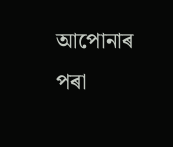আপোনাৰ পৰা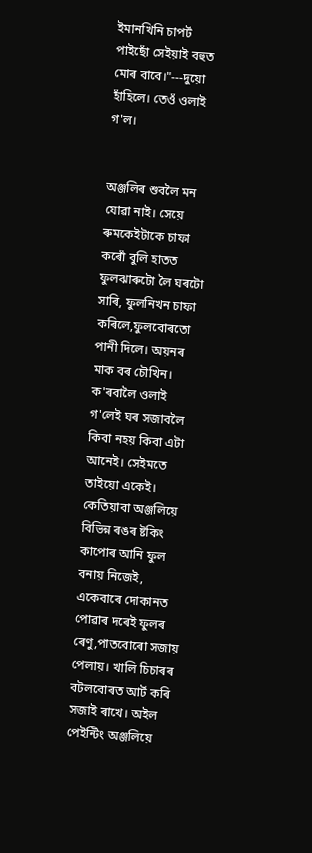ইমানখিনি চাপৰ্ট পাইছোঁ সেইয়াই বহুত মোৰ বাবে।"---দুয়ো হাঁহিলে। তেওঁ ওলাই গ'ল।


অঞ্জলিৰ শুবলৈ মন যোৱা নাই। সেয়ে ৰুমকেইটাকে চাফা কৰোঁ বুলি হাতত ফুলঝাৰুটো লৈ ঘৰটো সাৰি, ফুলনিখন চাফা কৰিলে,ফুলবোৰতো পানী দিলে। অয়নৰ মাক বৰ চৌখিন। ক'ৰবালৈ ওলাই গ'লেই ঘৰ সজাবলৈ কিবা নহয় কিবা এটা আনেই। সেইমতে তাইয়ো একেই। কেতিয়াবা অঞ্জলিয়ে বিভিন্ন ৰঙৰ ষ্টকিং কাপোৰ আনি ফুল বনায় নিজেই, একেবাৰে দোকানত পোৱাৰ দৰেই ফুলৰ ৰেণু,পাতবোৰো সজায় পেলায়। খালি চিচাৰৰ বটলবোৰত আৰ্ট কৰি সজাই ৰাখে। অইল পেইন্টিং অঞ্জলিয়ে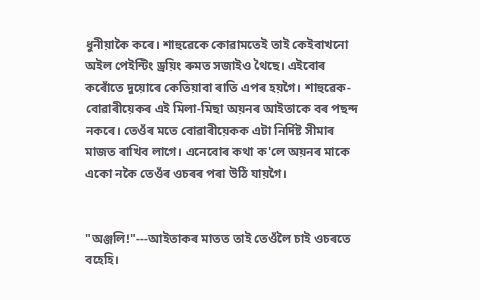ধুনীয়াকৈ কৰে। শাহুৱেকে কোৱামতেই তাই কেইবাখনো অইল পেইন্টিং ড্ৰয়িং ৰুমত সজাইও থৈছে। এইবোৰ কৰোঁতে দুয়োৰে কেতিয়াবা ৰাতি এপৰ হয়গৈ। শাহুৱেক-বোৱাৰীয়েকৰ এই মিলা-মিছা অয়নৰ আইতাকে বৰ পছন্দ নকৰে। তেওঁৰ মতে বোৱাৰীয়েকক এটা নিৰ্দিষ্ট সীমাৰ মাজত ৰাখিব লাগে। এনেবোৰ কথা ক'লে অয়নৰ মাকে একো নকৈ তেওঁৰ ওচৰৰ পৰা উঠি যায়গৈ।


"অঞ্জলি!"---আইতাকৰ মাতত তাই তেওঁলৈ চাই ওচৰতে বহেহি।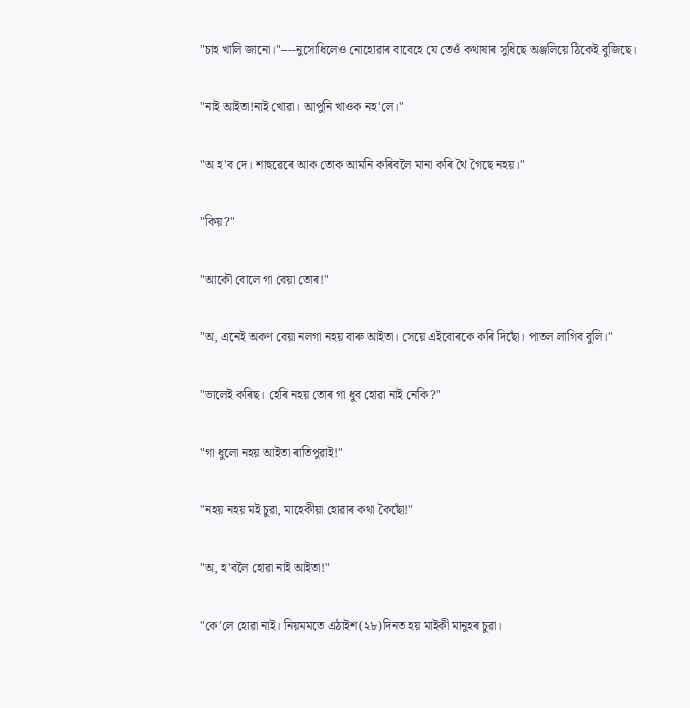"চাহ খালি জানো।"----নুসোধিলেও নোহোৱাৰ বাবেহে যে তেওঁ কথাষাৰ সুধিছে অঞ্জলিয়ে ঠিকেই বুজিছে।


"নাই আইতা!নাই খোৱা। আপুনি খাওক নহ'লে।"


"অ হ'ব দে। শাহুৱেৰে আক তোক আমনি কৰিবলৈ মানা কৰি থৈ গৈছে নহয়।"


"কিয়?"


"আকৌ বোলে গা বেয়া তোৰ!"


"অ, এনেই অকণ বেয়া নলগা নহয় বাৰু আইতা। সেয়ে এইবোৰকে কৰি দিছোঁ। পাতল লাগিব বুলি।"


"ভালেই কৰিছ। হেৰি নহয় তোৰ গা ধুব হোৱা নাই নেকি?"


"গা ধুলো নহয় আইতা ৰাতিপুৱাই!"


"নহয় নহয় মই চুৱা, মাহেকীয়া হোৱাৰ কথা কৈছোঁ!"


"অ, হ'বলৈ হোৱা নাই আইতা!"


"কে'লে হোৱা নাই। নিয়মমতে এঠাইশ(২৮)দিনত হয় মাইকী মানুহৰ চুৱা।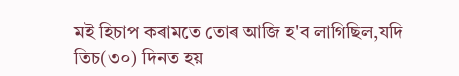মই হিচাপ কৰামতে তোৰ আজি হ'ব লাগিছিল,যদি তিচ(৩০) দিনত হয়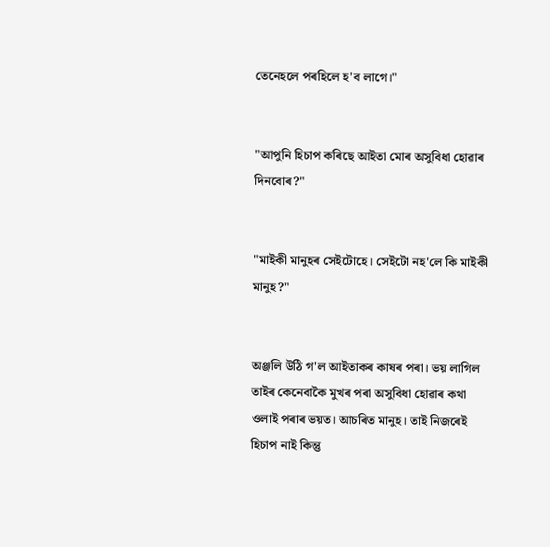তেনেহলে পৰহিলে হ'ব লাগে।"


"আপুনি হিচাপ কৰিছে আইতা মোৰ অসুবিধা হোৱাৰ দিনবোৰ?"


"মাইকী মানুহৰ সেইটোহে। সেইটো নহ'লে কি মাইকী মানুহ?"


অঞ্জলি উঠি গ'ল আইতাকৰ কাষৰ পৰা। ভয় লাগিল তাইৰ কেনেবাকৈ মুখৰ পৰা অসুবিধা হোৱাৰ কথা ওলাই পৰাৰ ভয়ত। আচৰিত মানুহ। তাই নিজৰেই হিচাপ নাই কিন্তু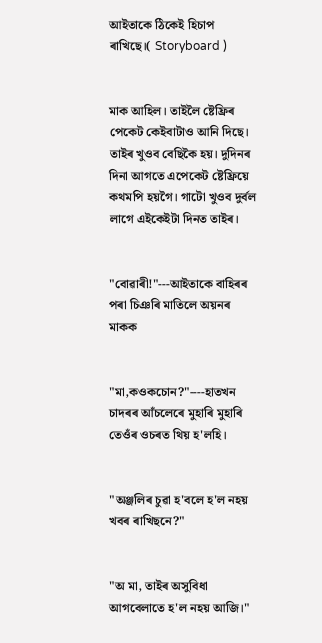আইতাকে ঠিকেই হিচাপ ৰাখিছে।( Storyboard )


মাক আহিল। তাইলৈ ষ্টেফ্ৰিৰ পেকেট কেইবাটাও আনি দিছে। তাইৰ খুওব বেছিকৈ হয়। দুদিনৰ দিনা আগতে এপেকেট ষ্টেফ্ৰিয়ে কথমপি হয়গৈ। গাটো খুওব দুৰ্বল লাগে এইকেইটা দিনত তাইৰ।


"বোৱাৰী!"---আইতাকে বাহিৰৰ পৰা চিঞৰি মাতিলে অয়নৰ মাকক


"মা,ক‌ওকচোন?"----হাতখন চাদৰৰ আঁচলেৰে মুহাৰি মুহাৰি তেওঁৰ ওচৰত থিয় হ'লহি।


"অঞ্জলিৰ চুৱা হ'বলে হ'ল নহয় খবৰ ৰাখিছনে?"


"অ মা, তাইৰ অসুবিধা আগবেলাতে হ'ল নহয় আজি।"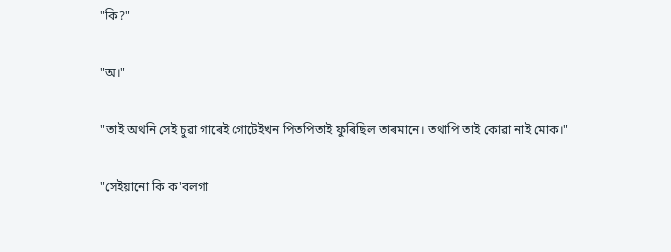"কি?"


"অ।"


"তাই অথনি সেই চুৱা গাৰেই গোটেইখন পিতপিতাই ফুৰিছিল তাৰমানে। তথাপি তাই কোৱা নাই মোক।"


"সেইয়ানো কি ক'বলগা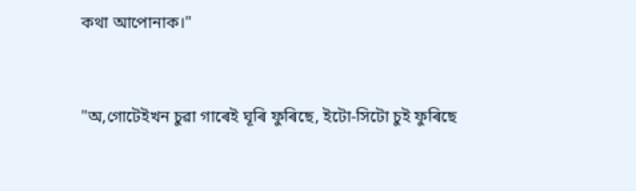কথা আপোনাক।"


"অ,গোটেইখন চুৱা গাৰেই ঘূৰি ফুৰিছে, ইটো-সিটো চুই ফুৰিছে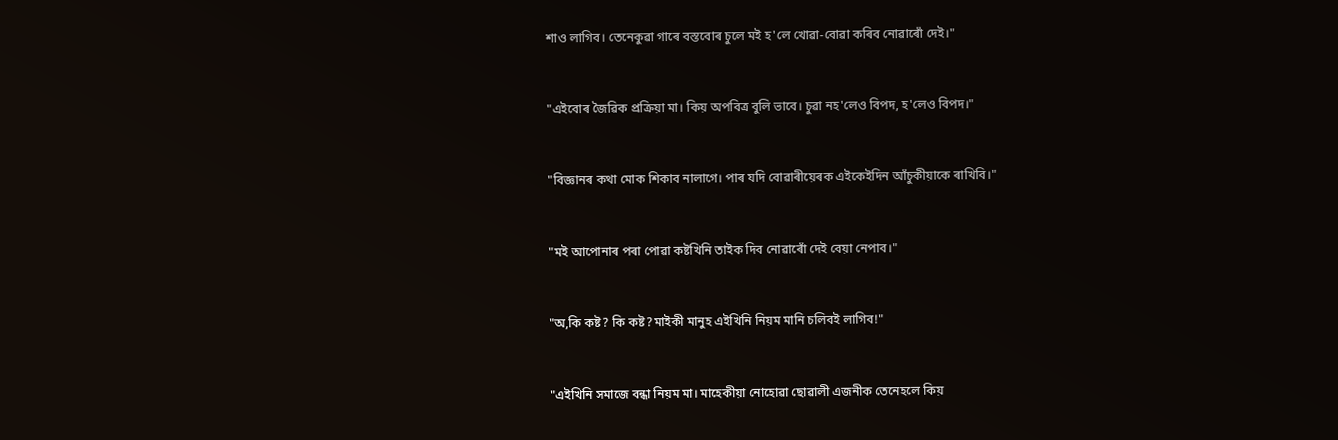শাও লাগিব। তেনেকুৱা গাৰে বস্তবোৰ চুলে মই হ'লে খোৱা-বোৱা কৰিব নোৱাৰোঁ দেই।"


"এইবোৰ জৈৱিক প্ৰক্ৰিয়া মা। কিয় অপবিত্ৰ বুলি ভাবে। চুৱা নহ'লেও বিপদ, হ'লেও বিপদ।"


"বিজ্ঞানৰ কথা মোক শিকাব নালাগে। পাৰ যদি বোৱাৰীয়েৰক এইকেইদিন আঁচুকীয়াকে ৰাখিবি।"


"মই আপোনাৰ পৰা পোৱা কষ্টখিনি তাইক দিব নোৱাৰোঁ দেই বেয়া নেপাব।"


"অ,কি কষ্ট? কি কষ্ট?মাইকী মানুহ এইখিনি নিয়ম মানি চলিব‌ই লাগিব!"


"এইখিনি সমাজে বন্ধা নিয়ম মা। মাহেকীয়া নোহোৱা ছোৱালী এজনীক তেনেহলে কিয়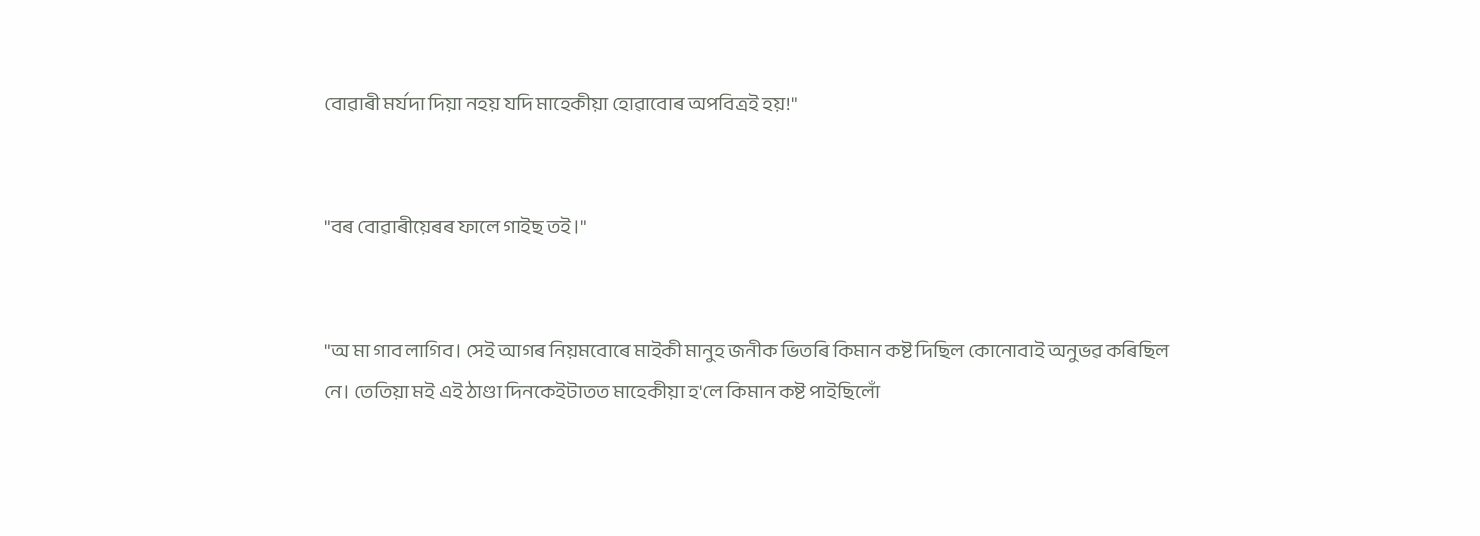বোৱাৰী মৰ্যদা দিয়া নহয় যদি মাহেকীয়া হোৱাবোৰ অপবিত্ৰ‌ই হয়!"


"বৰ বোৱাৰীয়েৰৰ ফালে গাইছ ত‌ই।"


"অ মা গাব লাগিব। সেই আগৰ নিয়মবোৰে মাইকী মানুহ জনীক ভিতৰি কিমান কষ্ট দিছিল কোনোবাই অনুভৱ কৰিছিল নে। তেতিয়া মই এই ঠাণ্ডা দিনকেইটাতত মাহেকীয়া হ'লে কিমান কষ্ট পাইছিলোঁ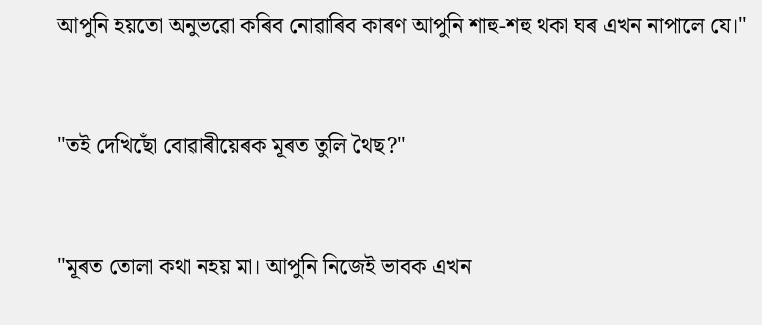আপুনি হয়তো অনুভৱো কৰিব নোৱাৰিব কাৰণ আপুনি শাহু-শহু থকা ঘৰ এখন নাপালে যে।"


"ত‌ই দেখিছোঁ বোৱাৰীয়েৰক মূৰত তুলি থৈছ?"


"মূৰত তোলা কথা নহয় মা। আপুনি নিজেই ভাবক এখন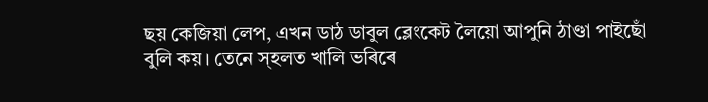ছয় কেজিয়া লেপ, এখন ডাঠ ডাবুল ব্লেংকেট লৈয়ো আপুনি ঠাণ্ডা পাইছোঁ বুলি কয়। তেনে স্হলত খালি ভৰিৰে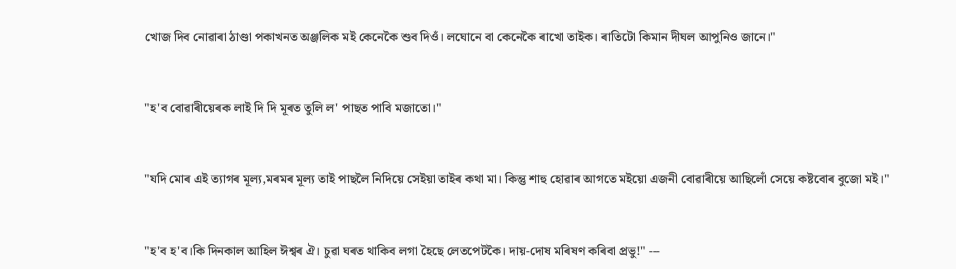খোজ দিব নোৱাৰা ঠাণ্ডা পকাখনত অঞ্জলিক মই কেনেকৈ শুব দিওঁ। লঘোনে বা কেনেকৈ ৰাখো তাইক। ৰাতিটো কিমান দীঘল আপুনিও জানে।"


"হ'ব বোৱাৰীয়েৰক লাই দি দি মূৰত তুলি ল' পাছত পাবি মজাতো।"


"যদি মোৰ এই ত্যাগৰ মূল্য,মৰমৰ মূল্য তাই পাছলৈ নিদিয়ে সেইয়া তাইৰ কথা মা। কিন্তু শাহু হোৱাৰ আগতে ম‌ইয়ো এজনী বোৱাৰীয়ে আছিলোঁ সেয়ে কষ্টবোৰ বুজো মই।"


"হ'ব হ'ব।কি দিনকাল আহিল ঈশ্বৰ ঐ। চুৱা ঘৰত থাকিব লগা হৈছে লেতপেটকৈ। দায়-দোষ মৰিষণ কৰিবা প্ৰভু!" ---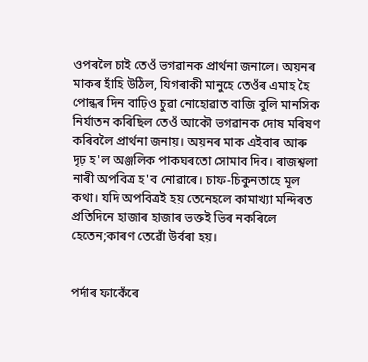ওপৰলৈ চাই তেওঁ ভগৱানক প্ৰাৰ্থনা জনালে। অয়নৰ মাকৰ হাঁহি উঠিল, যিগৰাকী মানুহে তেওঁৰ এমাহ হৈ পোন্ধৰ দিন বাঢ়িও চুৱা নোহোৱাত বাজি বুলি মানসিক নিৰ্যাতন কৰিছিল তেওঁ আকৌ ভগৱানক দোষ মৰিষণ কৰিবলৈ প্ৰাৰ্থনা জনায়। অয়নৰ মাক এইবাৰ আৰু দৃঢ় হ'ল অঞ্জলিক পাকঘৰতো সোমাব দিব। ৰাজশ্বলা নাৰী অপবিত্ৰ হ'ব নোৱাৰে। চাফ-চিকুনতাহে মূল কথা। যদি অপবিত্ৰ‌ই হয় তেনেহলে কামাখ্যা মন্দিৰত প্ৰতিদিনে হাজাৰ হাজাৰ ভক্ত‌ই ভিৰ নকৰিলে হেতেন;কাৰণ তেৱোঁ উৰ্বৰা হয়।


পৰ্দাৰ ফাকেঁৰে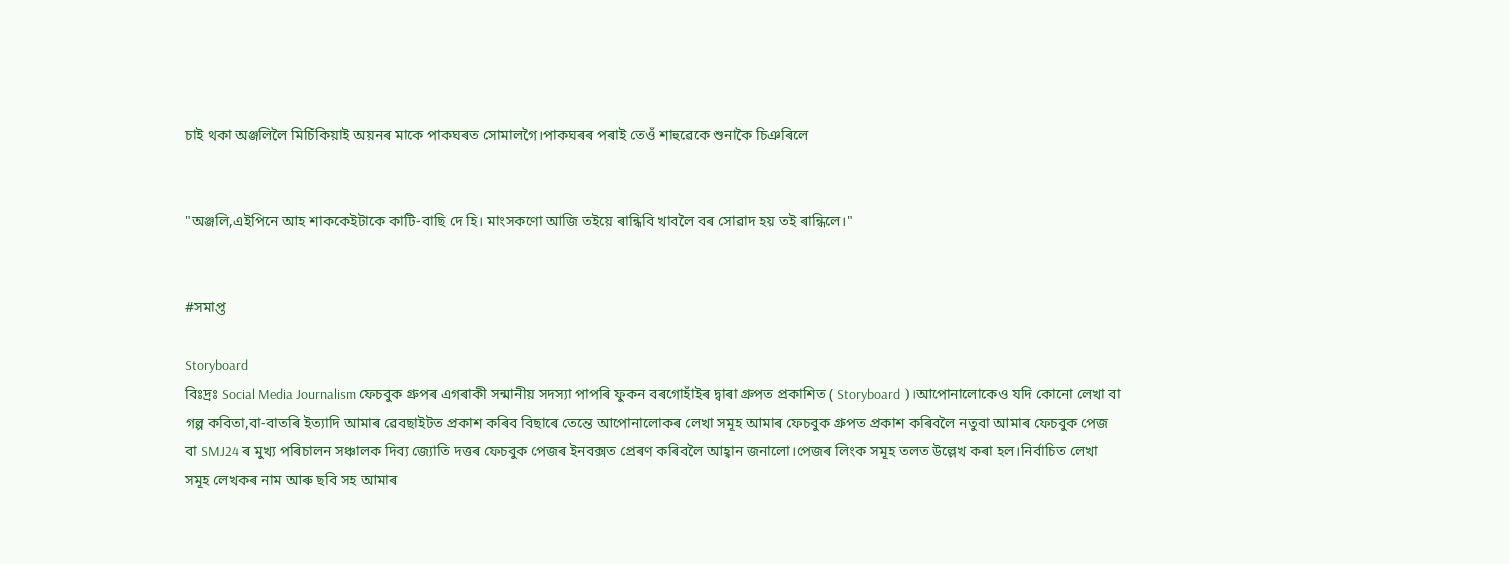চাই থকা অঞ্জলিলৈ মিচিঁকিয়াই অয়নৰ মাকে পাকঘৰত সোমালগৈ।পাকঘৰৰ পৰাই তেওঁ শাহুৱেকে শুনাকৈ চিঞৰিলে


"অঞ্জলি,এইপিনে আহ শাককেইটাকে কাটি-বাছি দে হি। মাংসকণো আজি ত‌ইয়ে ৰান্ধিবি খাবলৈ বৰ সোৱাদ হয় ত‌ই ৰান্ধিলে।"


#সমাপ্ত

Storyboard
বিঃদ্ৰঃ Social Media Journalism ফেচবুক গ্ৰুপৰ এগৰাকী সন্মানীয় সদস্যা পাপৰি ফুকন বৰগোহাঁইৰ দ্বাৰা গ্ৰুপত প্ৰকাশিত ( Storyboard )।আপোনালোকেও যদি কোনো লেখা বা গল্প কবিতা,বা-বাতৰি ইত্যাদি আমাৰ ৱেবছাইটত প্ৰকাশ কৰিব বিছাৰে তেন্তে আপোনালোকৰ লেখা সমূহ আমাৰ ফেচবুক গ্ৰুপত প্ৰকাশ কৰিবলৈ নতুবা আমাৰ ফেচবুক পেজ  বা SMJ24 ৰ মুখ্য পৰিচালন সঞ্চালক দিব্য জ্যোতি দত্তৰ ফেচবুক পেজৰ ইনবক্সত প্ৰেৰণ কৰিবলৈ আহ্বান জনালো।পেজৰ লিংক সমূহ তলত উল্লেখ কৰা হল।নিৰ্বাচিত লেখা সমূহ লেখকৰ নাম আৰু ছবি সহ আমাৰ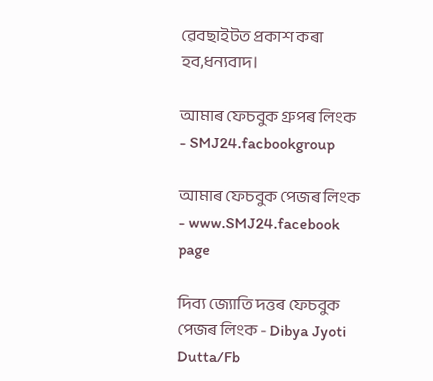ৱেবছাইটত প্ৰকাশ কৰা হব,ধন্যবাদ।

আমাৰ ফেচবুক গ্ৰুপৰ লিংক - SMJ24.facbookgroup

আমাৰ ফেচবুক পেজৰ লিংক - www.SMJ24.facebook page

দিব্য জ্যোতি দত্তৰ ফেচবুক পেজৰ লিংক - Dibya Jyoti Dutta/Fb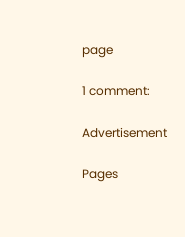page

1 comment:

Advertisement

Pages